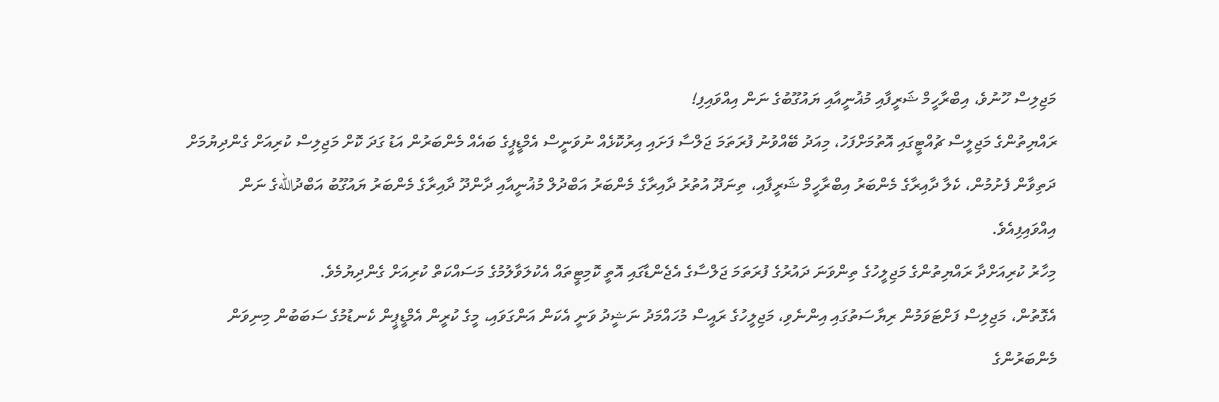މަޖިލިސް ހޫނުވެ، އިބްރާހީމް ޝަރީފާއި މުޣުނީއާއި ޔައުގޫބުގެ ނަން އިއްވައިފި!
ރައްޔިތުންގެ މަޖިލީސް ޗުއްޓީގައި އޮތުމަށްފަހު، މިއަދު ބޭއްވުނު ފުރަތަމަ ޖަލްސާ ފަށައި އިރުކޮޅެއް ނުވަނީސް އެމްޑީޕީގެ ބައެއް މެންބަރުން އަޑު ގަދަ ކޮށް މަޖިލިސް ކުރިއަށް ގެންދިޔުމަށް ދަތިވާން ފެށުމުން، ކެލާ ދާއިރާގެ މެންބަރު އިބްރާހީމް ޝަރީފާއި، ތިނަދޫ އުތުރު ދާއިރާގެ މެންބަރު އަބްދުލް މުޣުނީއާއި ދާންދޫ ދާއިރާގެ މެންބަރު ޔައުގޫބު އަބްދުاللهގެ ނަން އިއްވައިފިއެވެ.
މިހާރު ކުރިއަށްދާ ރައްޔިތުންގެ މަޖިލީހުގެ ތިންވަނަ ދައުރުގެ ފުރަތަމަ ޖަލްސާގެ އެޖެންޑާގައި އޮތީ ކޮމިޓީތައް އެކުލަވާލުމުގެ މަސައްކަތް ކުރިއަށް ގެންދިޔުމެވެ.
އެގޮތުން، މަޖިލިސް ފަށްޓަވަމުން ރިޔާސަތުގައި އިންނެވި، މަޖިލީހުގެ ރައީސް މުހައްމަދު ނަޝީދު ވަނީ އެކަން އަންގަވައި، މީގެ ކުރީން އެމްޑީޕީން ކެނޑުމުގެ ސަބަބުން މިނިވަން މެންބަރުންގެ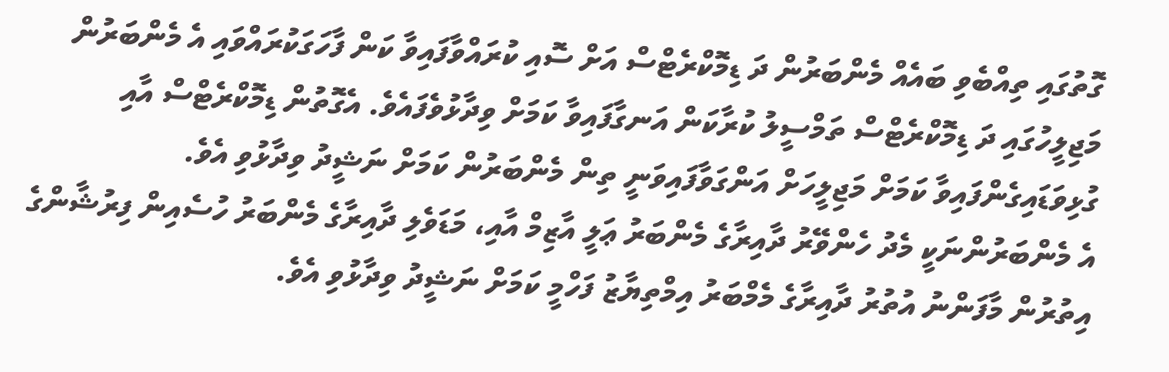ގޮތުގައި ތިއްބެވި ބައެއް މެންބަރުން ދަ ޑިމޮކްރެޓްސް އަށް ސޮއި ކުރައްވާފައިވާ ކަން ފާހަގަކުރައްވައި އެ މެންބަރުން މަޖިލީހުގައި ދަ ޑިމޮކްރެޓްސް ތަމްސީލު ކުރާކަން އަނގާފައިވާ ކަމަށް ވިދާޅުވެފައެވެ. އެގޮތުން ޑިމޮކްރެޓްސް އާއި ގުޅިވަޑައިގެންފައިވާ ކަމަށް މަޖިލީހަށް އަންގަވާފައިވަނީ ތިން މެންބަރުން ކަމަށް ނަޝީދު ވިދާޅުވި އެވެ.
އެ މެންބަރުންނަކީ މެދު ހެންވޭރު ދާއިރާގެ މެންބަރު ޢަލީ އާޒިމް އާއި، މަޑަވެލި ދާއިރާގެ މެންބަރު ހުސެއިން ފިރުޝާންގެ އިތުރުން މާފަންނު އުތުރު ދާއިރާގެ މެމްބަރު އިމްތިޔާޒު ފަހްމީ ކަމަށް ނަޝީދު ވިދާޅުވި އެވެ.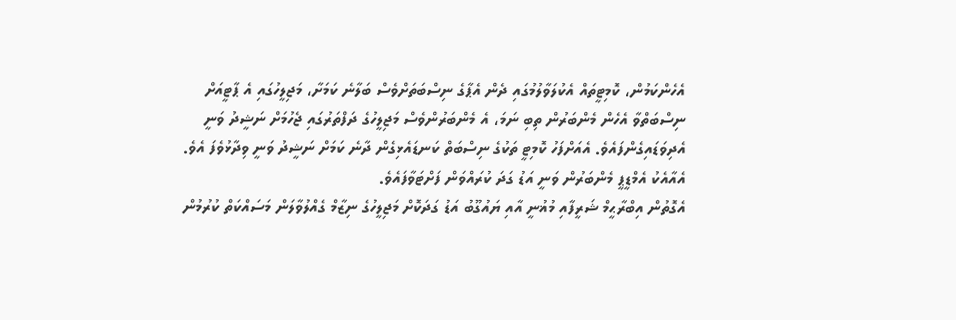އެހެންކަމުން، ކޮމިޓީތައް އެކުލަވާލުމުގައި ދެން އެޕާގެ ނިސްބަތަށްވެސް ބަލާނެ ކަމަށާ، މަޖިލީހުގައި އެ ޕާޓީއަށް ނިސްބަތްވާ އެހެން މެންބަރުން ތިބި ނަމަ، އެ މެންބަރުންވެސް މަޖިލީހުގެ ދަފްތަރުގައި ޖެހުމަށް ނަޝީދު ވަނީ އެދިވަޑައިގެންފައެވެ. އެއަށްފަހު ކޮމިޓީ ތަކުގެ ނިސްބަތް ކަނޑައެޅިގެން ދާނެ ކަމަށް ނަޝީދު ވަނީ ވިދާޅުވެފަ އެވެ.
އެއާއެކު އެމްޑީޕީ މެންބަރުން ވަނީ އަޑު ގަދަ ކުރައްވަން ފަށްޓަވާފައެވެ.
އެގޮތުން އިބްރާޙީމް ޝަރީފާއި މުޣުނީ އާއި ޔައުގޫބު އަޑު ގަދަކޮށް މަޖިލީހުގެ ނިޒާމް ގެއްލުވާލަން މަސައްކަތް ކުރުމުން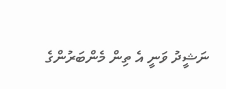ނަޝީދު ވަނީ އެ ތިން މެންބަރުންގެ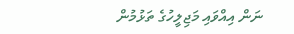ނަން އިއްވައި މަޖިލީހުގެ ތަޅުމުން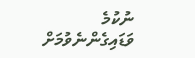ނުކުމެ ވަޑައިގެންނެވުމަށް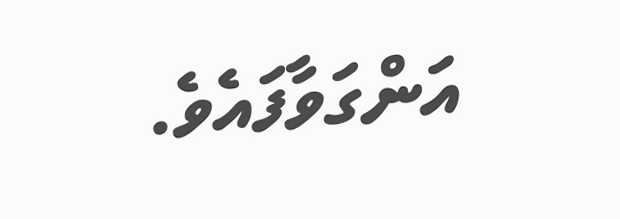އަންގަވާފައެވެ.